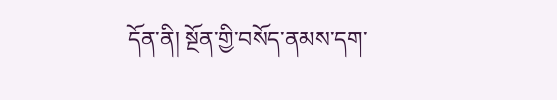དོན་ནི། སྔོན་གྱི་བསོད་ནམས་དག་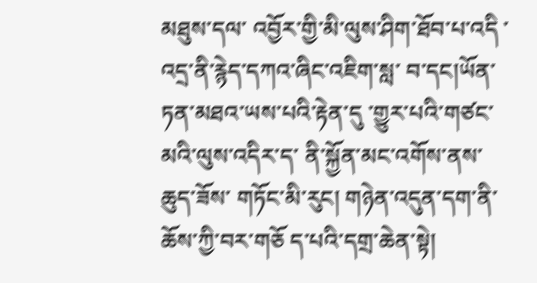མཐུས་དལ་ འབྱོར་གྱི་མི་ལུས་ཤིག་ཐོབ་པ་འདི ་འདྲ་ནི་རྙེད་དཀའ་ཞིང་འཇིག་སླ་ བ་དང།ཡོན་ཏན་མཐའ་ཡས་པའི་རྟེན་དུ ་གྱུར་པའི་གཙང་མའི་ལུས་འདིར་ད་ ནི་སྐྱོན་མང་འགོས་ནས་ཆུད་ཟོས་ གཏོང་མི་རུང། གཉེན་འདུན་དག་ནི་ཆོས་ཀྱི་བར་གཅོ ད་པའི་དགྲ་ཆེན་སྟེ།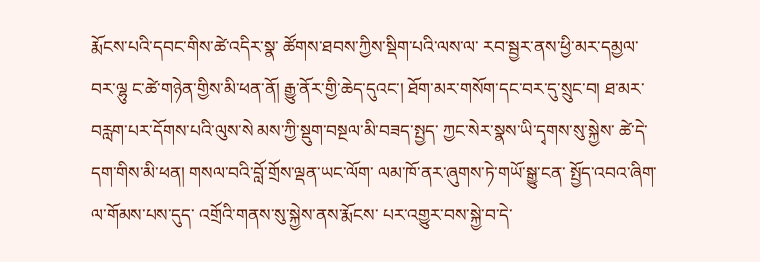རྨོངས་པའི་དབང་གིས་ཚེ་འདིར་སྣ་ ཚོགས་ཐབས་ཀྱིས་སྡིག་པའི་ལས་ལ་ རབ་སྦྱར་ནས་ཕྱི་མར་དམྱལ་བར་ལྷུ ང་ཚེ་གཉེན་གྱིས་མི་ཕན་ནོ། རྒྱུ་ནོར་གྱི་ཆེད་དུའང་། ཐོག་མར་གསོག་དང་བར་དུ་སྲུང་བ། ཐ་མར་བརླག་པར་དོགས་པའི་ལུས་སེ མས་ཀྱི་སྡུག་བསྔལ་མི་བཟད་སྤྱད་ ཀྱང་སེར་སྣས་ཡི་དྭགས་སུ་སྐྱེས་ ཚེ་དེ་དག་གིས་མི་ཕན། གསལ་བའི་བློ་གྲོས་ལྡན་ཡང་ལོག་ ལམ་ཁོ་ནར་ཞུགས་ཏེ་གཡོ་སྒྱུ་ངན་ སྤྱོད་འབའ་ཞིག་ལ་གོམས་པས་དུད་ འགྲོའི་གནས་སུ་སྐྱེས་ནས་རྨོངས་ པར་འགྱུར་བས་སྐྱེ་བ་དེ་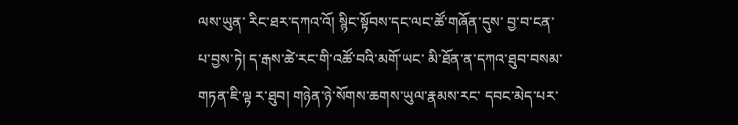ལས་ཡུན་ རིང་ཐར་དཀའ་འོ། སྙིང་སྟོབས་དང་ལང་ཚོ་གཞོན་དུས་ བྱ་བ་ངན་པ་བྱས་ཏེ། ད་རྒས་ཚེ་རང་གི་འཚོ་བའི་མགོ་ཡང་ མི་ཐོན་ན་དཀའ་ཐུབ་བསམ་གཏན་ཇི་ལྟ ར་ཐུབ། གཉེན་ཉེ་སོགས་ཆགས་ཡུལ་རྣམས་རང་ དབང་མེད་པར་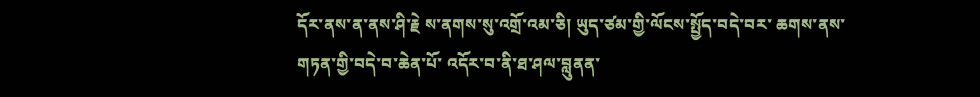དོར་ནས་ན་ནས་ཤི་རྗེ ས་ནགས་སུ་འགྲོ་འམ་ཅི། ཡུད་ཙམ་གྱི་ལོངས་སྤྱོད་བདེ་བར་ ཆགས་ནས་གཏན་གྱི་བདེ་བ་ཆེན་པོ་ འདོར་བ་ནི་ཐ་ཤལ་བླུནན་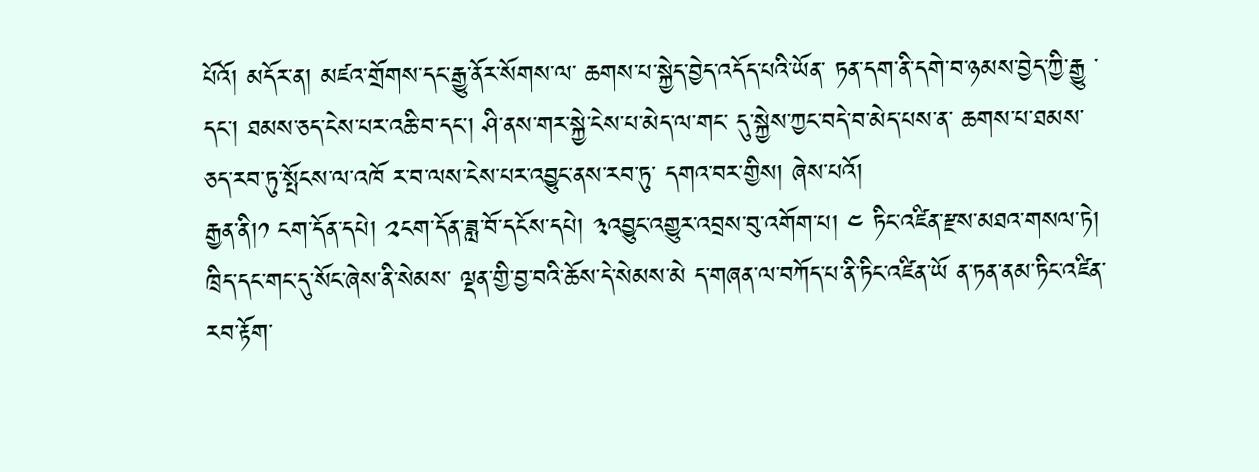པོའོ། མདོར་ན། མཛའ་གྲོགས་དང་རྒྱུ་ནོར་སོགས་ལ་ ཆགས་པ་སྐྱེད་བྱེད་འདོད་པའི་ཡོན་ ཏན་དག་ནི་དགེ་བ་ཉམས་བྱེད་ཀྱི་རྒྱུ ་དང་། ཐམས་ཅད་ངེས་པར་འཆི་བ་དང་། ཤི་ནས་གར་སྐྱེ་ངེས་པ་མེད་ལ་གང་ དུ་སྐྱེས་ཀྱང་བདེ་བ་མེད་པས་ན་ ཆགས་པ་ཐམས་ཅད་རབ་ཏུ་སྤོངས་ལ་འཁོ ར་བ་ལས་ངེས་པར་འབྱུང་ནས་རབ་ཏུ་ དགའ་བར་གྱིས། ཞེས་པའོ།
རྒྱན་ནི།༡ ངག་དོན་དཔེ། ༢ངག་དོན་ཟླ་བོ་དངོས་དཔེ། ༣འབྱུང་འགྱུར་འབྲས་བུ་འགོག་པ། ༤ ཏིང་འཛིན་རྫས་མཐའ་གསལ་ཏེ། ཁྲིད་དང་གང་དུ་སོང་ཞེས་ནི་སེམས་ ལྡན་གྱི་བྱ་བའི་ཆོས་དེ་སེམས་མེ ད་གཞན་ལ་བཀོད་པ་ནི་ཏིང་འཛིན་ཡོ ན་ཏན་ནམ་ཏིང་འཛིན་རབ་རྟོག་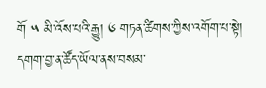གོ ༥ མི་འོས་པའི་རྒྱུ། ༦ གཏན་ཚིགས་ཀྱིས་འགོག་པ་སྟེ། དགག་བྱ་ན་ཚོད་ཡོལ་ནས་བསམ་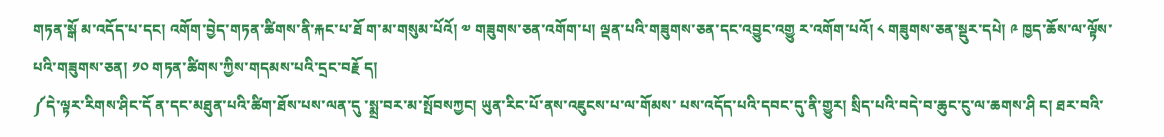གཏན་སྒོ མ་འདོད་པ་དང། འགོག་བྱེད་གཏན་ཚིགས་ནི་རྐང་པ་ཐོ ག་མ་གསུམ་པོའོ། ༧ གཟུགས་ཅན་འགོག་པ། ལྡན་པའི་གཟུགས་ཅན་དང་འབྱུང་འགྱུ ར་འགོག་པའོ། ༨ གཟུགས་ཅན་སྡུར་དཔེ། ༩ ཁྱད་ཆོས་ལ་ལྟོས་པའི་གཟུགས་ཅན། ༡༠ གཏན་ཚིགས་ཀྱིས་གདམས་པའི་དྲང་བརྗོ ད།
༼དེ་ལྟར་རིགས་ཤིང་དོ ན་དང་མཐུན་པའི་ཚིག་ཐོས་པས་ལན་དུ ་སྨྲ་བར་མ་སྤོབསཀྱང། ཡུན་རིང་པོ་ནས་འཇུངས་པ་ལ་གོམས་ པས་འདོད་པའི་དབང་དུ་ནི་གྱུར། སྲིད་པའི་བདེ་བ་ཆུང་ངུ་ལ་ཆགས་ཤི ང། ཐར་བའི་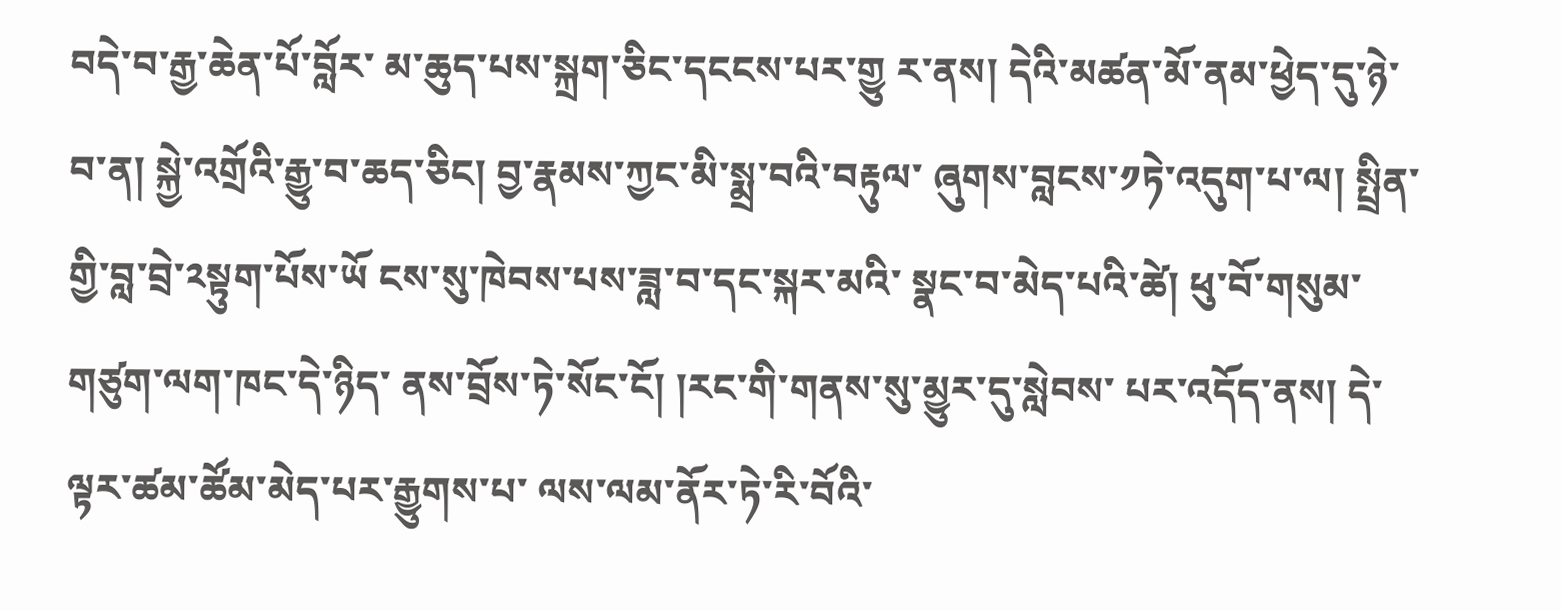བདེ་བ་རྒྱ་ཆེན་པོ་བློར་ མ་ཆུད་པས་སྐྲག་ཅིང་དངངས་པར་གྱུ ར་ནས། དེའི་མཚན་མོ་ནམ་ཕྱེད་དུ་ཉེ་བ་ན། སྐྱེ་འགྲོའི་རྒྱུ་བ་ཆད་ཅིང། བྱ་རྣམས་ཀྱང་མི་སྨྲ་བའི་བརྟུལ་ ཞུགས་བླངས་༡ཏེ་འདུག་པ་ལ། སྤྲིན་གྱི་བླ་བྲེ་༢སྟུག་པོས་ཡོ ངས་སུ་ཁེབས་པས་ཟླ་བ་དང་སྐར་མའི་ སྣང་བ་མེད་པའི་ཚེ། ཕུ་བོ་གསུམ་གཙུག་ལག་ཁང་དེ་ཉིད་ ནས་བྲོས་ཏེ་སོང་ངོ། །རང་གི་གནས་སུ་མྱུར་དུ་སླེབས་ པར་འདོད་ནས། དེ་ལྟར་ཚམ་ཚོམ་མེད་པར་རྒྱུགས་པ་ ལས་ལམ་ནོར་ཏེ་རི་བོའི་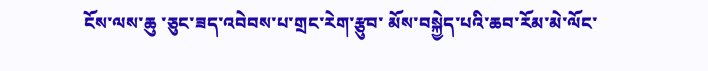ངོས་ལས་ཆུ ་ཅུང་ཟད་འབེབས་པ་གྲང་རེག་རྩུབ་ མོས་བསྐྱེད་པའི་ཆབ་རོམ་མེ་ལོང་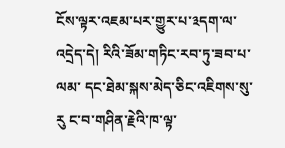ངོས་ལྟར་འཇམ་པར་གྱུར་པ་༣དག་ལ་ འདྲེད་དེ། རིའི་ཟོམ་གཏིང་རབ་ཏུ་ཟབ་པ་ལམ་ དང་ཐེམ་སྐས་མེད་ཅིང་འཇིགས་སུ་རུ ང་བ་གཤིན་རྗེའི་ཁ་ལྟ་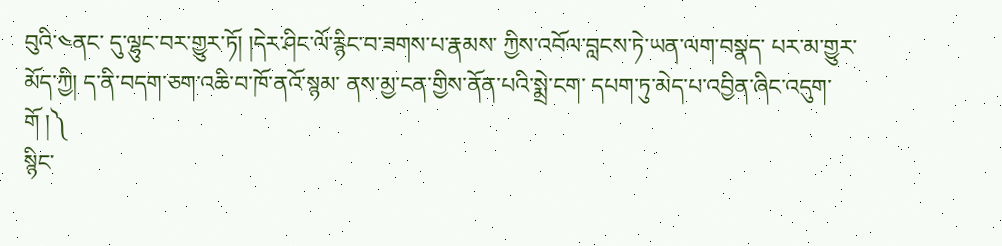བུའི་༤ནང་ དུ་ལྷུང་བར་གྱུར་ཏོ། །དེར་ཤིང་ལོ་རྙིང་བ་ཟགས་པ་རྣམས་ ཀྱིས་འབོལ་བླངས་ཏེ་ཡན་ལག་བསྣད་ པར་མ་གྱུར་མོད་ཀྱི། ད་ནི་བདག་ཅག་འཆི་བ་ཁོ་ནའོ་སྙམ་ ནས་མྱ་ངན་གྱིས་ནོན་པའི་སྨྲེ་ངག་ དཔག་ཏུ་མེད་པ་འབྱིན་ཞིང་འདུག་གོ །༽
སྙིང་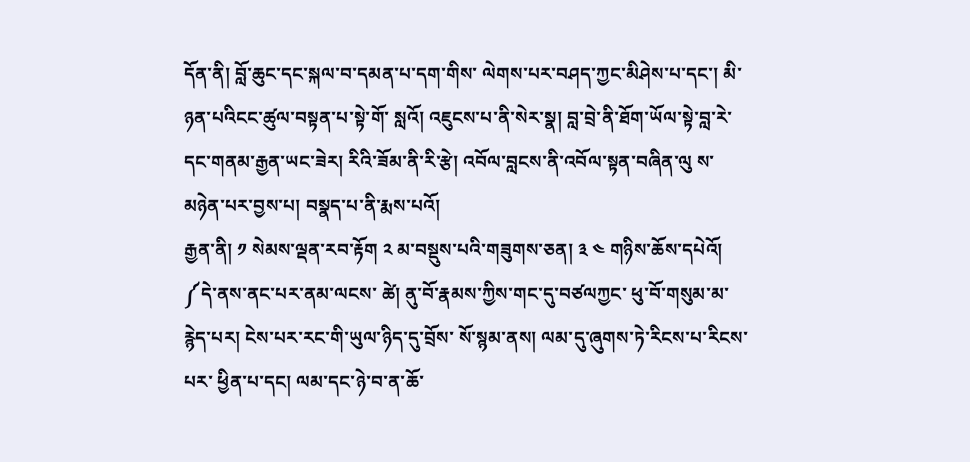དོན་ནི། བློ་ཆུང་དང་སྐལ་བ་དམན་པ་དག་གིས་ ལེགས་པར་བཤད་ཀྱང་མིཤེས་པ་དང་། མི་ཉན་པའིངང་ཚུལ་བསྟན་པ་སྟེ་གོ་ སླའོ། འཇུངས་པ་ནི་སེར་སྣ། བླ་བྲེ་ནི་ཐོག་ཡོལ་སྟེ་བླ་རེ་ དང་གནམ་རྒྱན་ཡང་ཟེར། རིའི་ཟོམ་ནི་རི་རྩེ། འབོལ་བླངས་ནི་འབོལ་སྟན་བཞིན་ལུ ས་མཉེན་པར་བྱས་པ། བསྣད་པ་ནི་རྨས་པའོ།
རྒྱན་ནི། ༡ སེམས་ལྡན་རབ་རྟོག ༢ མ་བསྡུས་པའི་གཟུགས་ཅན། ༣ ༤ གཉིས་ཆོས་དཔེའོ།
༼དེ་ནས་ནང་པར་ནམ་ལངས་ ཚེ། ནུ་བོ་རྣམས་ཀྱིས་གང་དུ་བཙལཀྱང་ ཕུ་བོ་གསུམ་མ་རྙེད་པར། ངེས་པར་རང་གི་ཡུལ་ཉིད་དུ་བྲོས་ སོ་སྙམ་ནས། ལམ་དུ་ཞུགས་ཏེ་རིངས་པ་རིངས་པར་ ཕྱིན་པ་དང། ལམ་དང་ཉེ་བ་ན་ཆོ་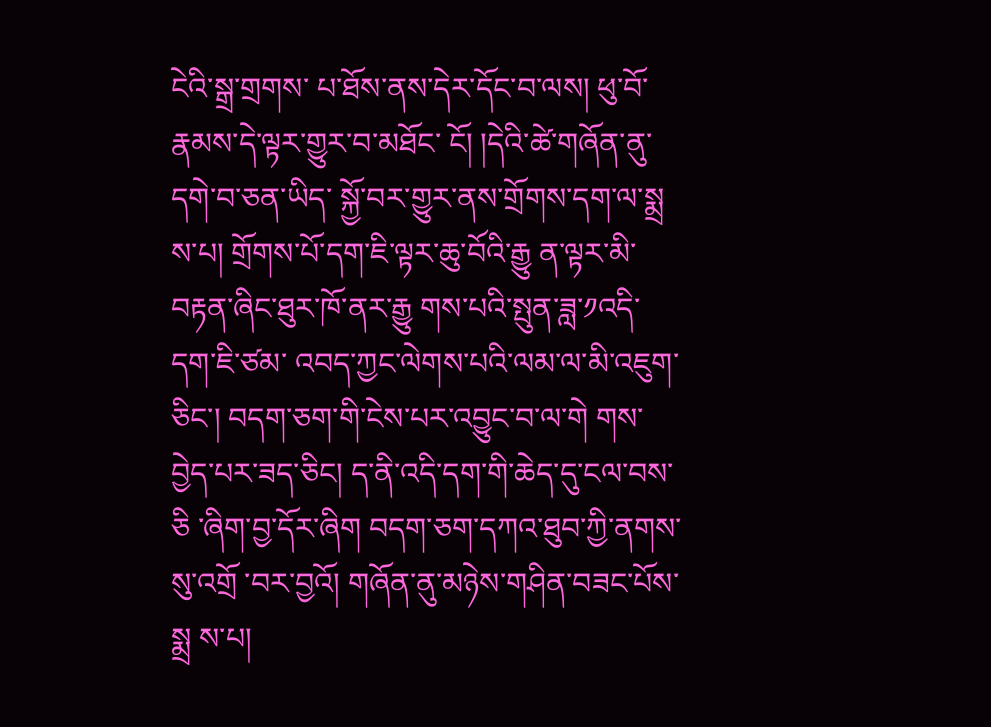ངེའི་སྒྲ་གྲགས་ པ་ཐོས་ནས་དེར་དོང་བ་ལས། ཕུ་བོ་རྣམས་དེ་ལྟར་གྱུར་བ་མཐོང་ ངོ། །དེའི་ཚེ་གཞོན་ནུ་དགེ་བ་ཅན་ཡིད་ སྐྱོ་བར་གྱུར་ནས་གྲོགས་དག་ལ་སྨྲ ས་པ། གྲོགས་པོ་དག་ཇི་ལྟར་ཆུ་བོའི་རྒྱུ ན་ལྟར་མི་བརྟན་ཞིང་ཐུར་ཁོ་ནར་རྒྱུ གས་པའི་སྤུན་ཟླ་༡འདི་དག་ཇི་ཙམ་ འབད་ཀྱང་ལེགས་པའི་ལམ་ལ་མི་འཇུག་ ཅིང་། བདག་ཅག་གི་ངེས་པར་འབྱུང་བ་ལ་གེ གས་བྱེད་པར་ཟད་ཅིང། ད་ནི་འདི་དག་གི་ཆེད་དུ་ངལ་བས་ཅི ་ཞིག་བྱ་དོར་ཞིག བདག་ཅག་དཀའ་ཐུབ་ཀྱི་ནགས་སུ་འགྲོ ་བར་བྱའོ། གཞོན་ནུ་མཉེས་གཤིན་བཟང་པོས་སྨྲ ས་པ།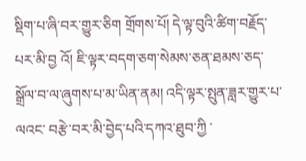སྡིག་པ་ཞི་བར་གྱུར་ཅིག གྲོགས་པོ། དེ་ལྟ་བུའི་ཚིག་བརྗོད་པར་མི་བྱ འོ། ཇི་ལྟར་བདག་ཅག་སེམས་ཅན་ཐམས་ཅད་ སྒྲོལ་བ་ལ་ཞུགས་པ་མ་ཡིན་ནམ། འདི་ལྟར་སྤུན་ཟླར་གྱུར་པ་ལའང་ བརྩེ་བར་མི་བྱེད་པའི་དཀའ་ཐུབ་ཀྱི ་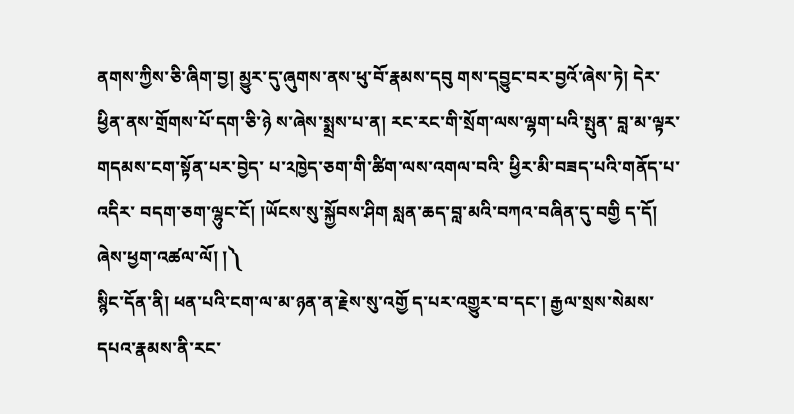ནགས་ཀྱིས་ཅི་ཞིག་བྱ། མྱུར་དུ་ཞུགས་ནས་ཕུ་བོ་རྣམས་དབུ གས་དབྱུང་བར་བྱའོ་ཞེས་ཏེ། དེར་ཕྱིན་ནས་གྲོགས་པོ་དག་ཅི་ཉེ ས་ཞེས་སྨྲས་པ་ན། རང་རང་གི་སྲོག་ལས་ལྷག་པའི་སྤུན་ བླ་མ་ལྟར་གདམས་ངག་སྟོན་པར་བྱེད་ པ་༢ཁྱེད་ཅག་གི་ཚིག་ལས་འགལ་བའི་ ཕྱིར་མི་བཟད་པའི་གནོད་པ་འདིར་ བདག་ཅག་ལྷུང་ངོ། །ཡོངས་སུ་སྐྱོབས་ཤིག སླན་ཆད་བླ་མའི་བཀའ་བཞིན་དུ་བགྱི ད་དོ། ཞེས་ཕྱག་འཚལ་ལོ། །༽
སྙིང་དོན་ནི། ཕན་པའི་ངག་ལ་མ་ཉན་ན་རྗེས་སུ་འགྱོ ད་པར་འགྱུར་བ་དང་། རྒྱལ་སྲས་སེམས་དཔའ་རྣམས་ནི་རང་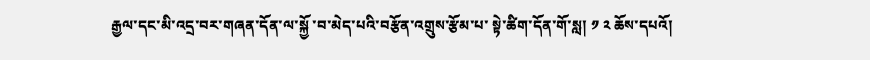རྒྱལ་དང་མི་འདྲ་བར་གཞན་དོན་ལ་སྐྱོ ་བ་མེད་པའི་བརྩོན་འགྲུས་རྩོམ་པ་ སྟེ་ཚིག་དོན་གོ་སླ། ༡ ༢ ཆོས་དཔའོ།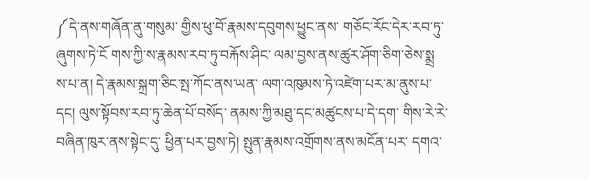༼དེ་ནས་གཞོན་ནུ་གསུམ་ གྱིས་ཕུ་བོ་རྣམས་དབུགས་ཕྱུང་ནས་ གཅོང་རོང་དེར་རབ་ཏུ་ཞུགས་ཏེ་ངོ གས་ཀྱི་ས་རྣམས་རབ་ཏུ་བརྐོས་ཤིང་ ལམ་བྱས་ནས་ཚུར་ཤོག་ཅིག་ཅེས་སྨྲ ས་པ་ན། དེ་རྣམས་སྐྲག་ཅིང་སྤ་ཀོང་ནས་ཡན་ ལག་འཁུམས་ཏེ་འཛེག་པར་མ་ནུས་པ་ དང། ལུས་སྟོབས་རབ་ཏུ་ཆེན་པོ་བསོད་ ནམས་ཀྱི་མཐུ་དང་མཚུངས་པ་དེ་དག་ གིས་རེ་རེ་བཞིན་ཁུར་ནས་སྟེང་དུ་ ཕྱིན་པར་བྱས་ཏེ། སྤུན་རྣམས་འགྲོགས་ནས་མངོན་པར་ དགའ་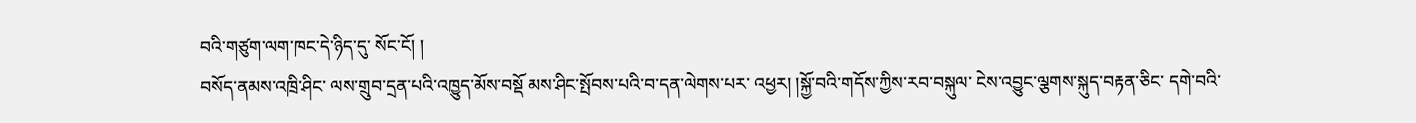བའི་གཙུག་ལག་ཁང་དེ་ཉིད་དུ་ སོང་ངོ། །
བསོད་ནམས་འཁྲི་ཤིང་ ལས་གྲུབ་དྲན་པའི་འཁྱུད་མོས་བསྡོ མས་ཤིང་སྤོབས་པའི་བ་དན་ལེགས་པར་ འཕྱར། །སྐྱོ་བའི་གདོས་ཀྱིས་རབ་བསྐུལ་ ངེས་འབྱུང་ལྕགས་སྐུད་བརྟན་ཅིང་ དགེ་བའི་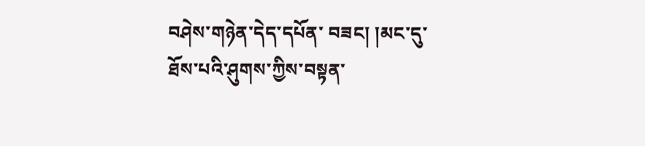བཤེས་གཉེན་དེད་དཔོན་ བཟང། །མང་དུ་ཐོས་པའི་ཤུགས་ཀྱིས་བསྟན་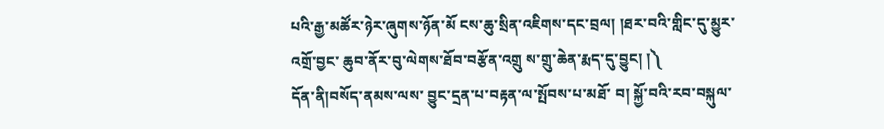པའི་རྒྱ་མཚོར་ཉེར་ཞུགས་ཉོན་མོ ངས་ཆུ་སྲིན་འཇིགས་དང་བྲལ། །ཐར་བའི་གླིང་དུ་མྱུར་འགྲོ་བྱང་ ཆུབ་ནོར་བུ་ལེགས་ཐོབ་བརྩོན་འགྲུ ས་གྲུ་ཆེན་རྨད་དུ་བྱུང། །༽
དོན་ནི།བསོད་ནམས་ལས་ བྱུང་དྲན་པ་བརྟན་ལ་སྤོབས་པ་མཐོ་ བ། སྐྱོ་བའི་རབ་བསྐུལ་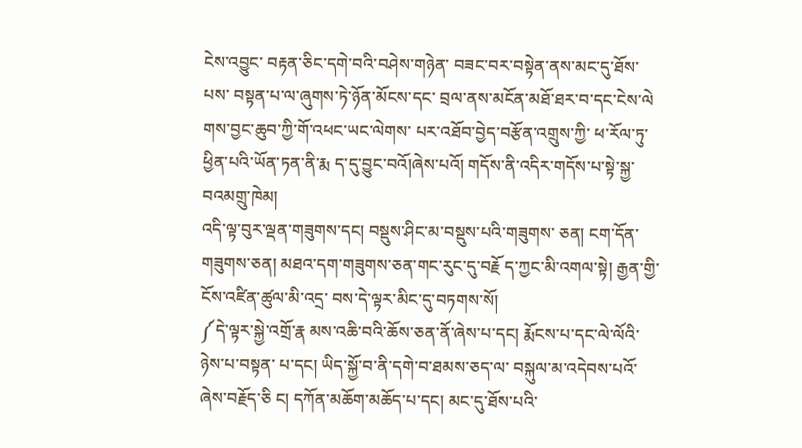ངེས་འབྱུང་ བརྟན་ཅིང་དགེ་བའི་བཤེས་གཉེན་ བཟང་བར་བསྟེན་ནས་མང་དུ་ཐོས་པས་ བསྟན་པ་ལ་ཞུགས་ཏེ་ཉོན་མོངས་དང་ བྲལ་ནས་མངོན་མཐོ་ཐར་བ་དང་ངེས་ལེ གས་བྱང་ཆུབ་ཀྱི་གོ་འཕང་ཡང་ལེགས་ པར་འཐོབ་བྱེད་བརྩོན་འགྲུས་ཀྱི་ ཕ་རོལ་ཏུ་ཕྱིན་པའི་ཡོན་ཏན་ནི་རྨ ད་དུ་བྱུང་བའོ།ཞེས་པའོ། གདོས་ནི་འདིར་གདོས་པ་སྟེ་སྐྱ་ བའམགྲུ་ཁེམ།
འདི་ལྟ་བུར་ལྡན་གཟུགས་དང། བསྡུས་ཤིང་མ་བསྡུས་པའི་གཟུགས་ ཅན། ངག་དོན་གཟུགས་ཅན། མཐའ་དག་གཟུགས་ཅན་གང་རུང་དུ་བརྗོ ད་ཀྱང་མི་འགལ་སྟེ། རྒྱན་གྱི་ངོས་འཛིན་ཚུལ་མི་འདྲ་ བས་དེ་ལྟར་མིང་དུ་བཏགས་སོ།
༼དེ་ལྟར་སྐྱེ་འགྲོ་རྣ མས་འཆི་བའི་ཆོས་ཅན་ནོ་ཞེས་པ་དང། རྨོངས་པ་དང་ལེ་ལོའི་ཉེས་པ་བསྟན་ པ་དང། ཡིད་སྐྱོ་བ་ནི་དགེ་བ་ཐམས་ཅད་ལ་ བསྐུལ་མ་འདེབས་པའོ་ཞེས་བརྗོད་ཅི ང། དཀོན་མཆོག་མཆོད་པ་དང། མང་དུ་ཐོས་པའི་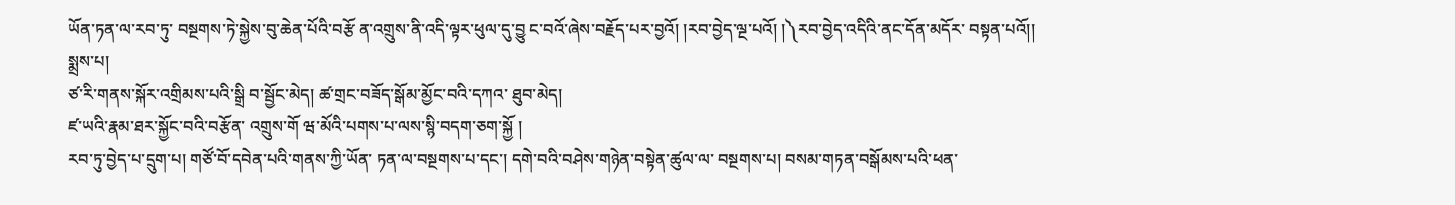ཡོན་ཏན་ལ་རབ་ཏུ་ བསྔགས་ཏེ་སྐྱེས་བུ་ཆེན་པོའི་བརྩོ ན་འགྲུས་ནི་འདི་ལྟར་ཕུལ་དུ་བྱུ ང་བའོ་ཞེས་བརྗོད་པར་བྱའོ། །རབ་བྱེད་ལྔ་པའོ། །༽རབ་བྱེད་འདིའི་ནང་དོན་མདོར་ བསྟན་པའོ།།
སྨྲས་པ།
ཙ་རི་གནས་སྐོར་འགྲིམས་པའི་སྒྲི བ་སྦྱོང་མེད། ཚ་གྲང་བཟོད་སྒོམ་མྱོང་བའི་དཀའ་ ཐུབ་མེད།
ཛ་ཡའི་རྣམ་ཐར་སྐྱོང་བའི་བརྩོན་ འགྲུས་གོ ཝ་མོའི་པགས་པ་ལས་སྙི་བདག་ཅག་སྐྱོ །
རབ་ཏུ་བྱེད་པ་དྲུག་པ། གཙོ་བོ་དབེན་པའི་གནས་ཀྱི་ཡོན་ ཏན་ལ་བསྔགས་པ་དང་། དགེ་བའི་བཤེས་གཉེན་བསྟེན་ཚུལ་ལ་ བསྔགས་པ། བསམ་གཏན་བསྒོམས་པའི་ཕན་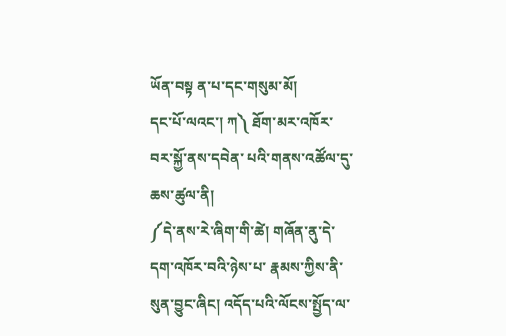ཡོན་བསྟ ན་པ་དང་གསུམ་མོ།
དང་པོ་ལའང་། ཀ༽ ཐོག་མར་འཁོར་བར་སྐྱོ་ནས་དབེན་ པའི་གནས་འཚོལ་དུ་ཆས་ཚུལ་ནི།
༼དེ་ནས་རེ་ཞིག་གི་ཚེ། གཞོན་ནུ་དེ་དག་འཁོར་བའི་ཉེས་པ་ རྣམས་ཀྱིས་ནི་སུན་བྱུང་ཞིང། འདོད་པའི་ལོངས་སྤྱོད་ལ་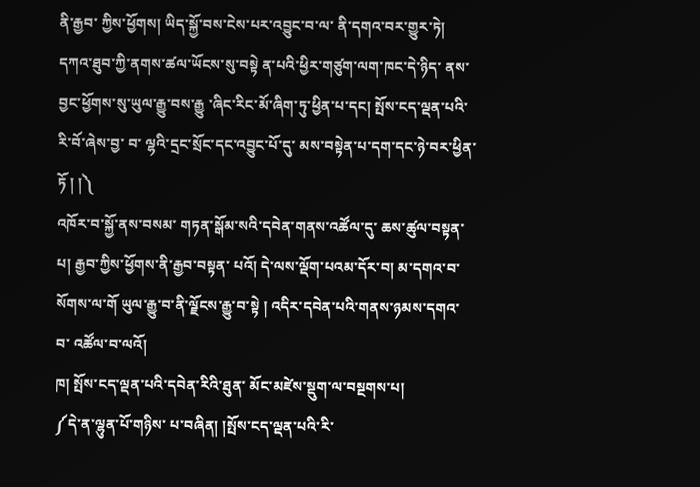ནི་རྒྱབ་ ཀྱིས་ཕྱོགས། ཡིད་སྐྱོ་བས་ངེས་པར་འབྱུང་བ་ལ་ ནི་དགའ་བར་གྱུར་ཏེ། དཀའ་ཐུབ་ཀྱི་ནགས་ཚལ་ཡོངས་སུ་བསྟེ ན་པའི་ཕྱིར་གཙུག་ལག་ཁང་དེ་ཉིད་ ནས་བྱང་ཕྱོགས་སུ་ཡུལ་རྒྱུ་བས་རྒྱུ ་ཞིང་རིང་མོ་ཞིག་ཏུ་ཕྱིན་པ་དང། སྤོས་ངད་ལྡན་པའི་རི་བོ་ཞེས་བྱ་ བ་ ལྷའི་དྲང་སྲོང་དང་འབྱུང་པོ་དུ་ མས་བསྟེན་པ་དག་དང་ཉེ་བར་ཕྱིན་ཏོ ། །༽
འཁོར་བ་སྐྱོ་ནས་བསམ་ གཏན་སྒོམ་སའི་དབེན་གནས་འཚོལ་དུ་ ཆས་ཚུལ་བསྟན་པ། རྒྱབ་ཀྱིས་ཕྱོགས་ནི་རྒྱབ་བསྟན་ པའོ། དེ་ལས་ལྡོག་པའམ་དོར་བ། མ་དགའ་བ་སོགས་ལ་གོ ཡུལ་རྒྱུ་བ་ནི་ལྗོངས་རྒྱུ་བ་སྟེ ། འདིར་དབེན་པའི་གནས་ཉམས་དགའ་བ་ འཚོལ་བ་ལའོ།
ཁ། སྤོས་ངད་ལྡན་པའི་དབེན་རིའི་ཐུན་ མོང་མཛེས་སྡུག་ལ་བསྔགས་པ།
༼དེ་ན་ལྷུན་པོ་གཉིས་ པ་བཞིན། །སྤོས་ངད་ལྡན་པའི་རི་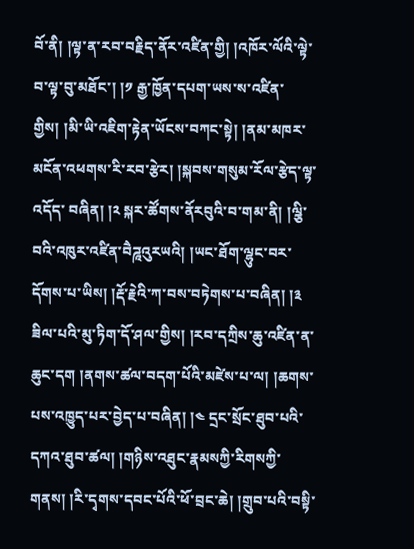བོ་ནི། །ལྟ་ན་རབ་བརྗིད་ནོར་འཛིན་གྱི། །འཁོར་ལོའི་ལྟེ་བ་ལྟ་བུ་མཐོང་། །༡ རྒྱ་ཁྱོན་དཔག་ཡས་ས་འཛིན་གྱིས། །མི་ཡི་འཇིག་རྟེན་ཡོངས་བཀང་སྟེ། །ནམ་མཁར་མངོན་འཕགས་རི་རབ་རྩེར། །སྐབས་གསུམ་རོལ་རྩེད་ལྟ་འདོད་ བཞིན། །༢ སྐར་ཚོགས་ནོརབུའི་བ་གམ་ནི། །ལྕི་བའི་འཁུར་འཛིན་བཻཌཱའུརཡའི། །ཡང་ཐོག་ལྷུང་བར་དོགས་པ་ཡིས། །རྡོ་རྗེའི་ཀ་བས་བཏེགས་པ་བཞིན། །༣ ཟིལ་པའི་མུ་ཏིག་དོ་ཤལ་གྱིས། །རབ་དཀྲིས་ཆུ་འཛིན་ན་ཆུང་དག །ནགས་ཚལ་བདག་པོའི་མཛེས་པ་ལ། །ཆགས་པས་འཁྱུད་པར་བྱེད་པ་བཞིན། །༤ དྲང་སྲོང་ཐུབ་པའི་དཀའ་ཐུབ་ཚལ། །གཉིས་འཐུང་རྣམསཀྱི་རིགསཀྱི་ གནས། །རི་དྭགས་དབང་པོའི་ཕོ་བྲང་ཆེ། །གྲུབ་པའི་བསྟི་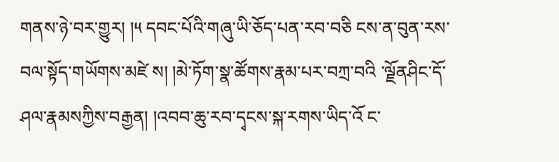གནས་ཉེ་བར་གྱུར། །༥ དབང་པོའི་གཞུ་ཡི་ཅོད་པན་རབ་བཅི ངས་ན་བུན་རས་བལ་སྟོད་གཡོགས་མཛེ ས། །མེ་ཏོག་སྣ་ཚོགས་རྣམ་པར་བཀྲ་བའི ་ལྗོནཤིང་དོ་ཤལ་རྣམསཀྱིས་བརྒྱན། །འབབ་ཆུ་རབ་དྭངས་སྐ་རགས་ཡིད་འོ ང་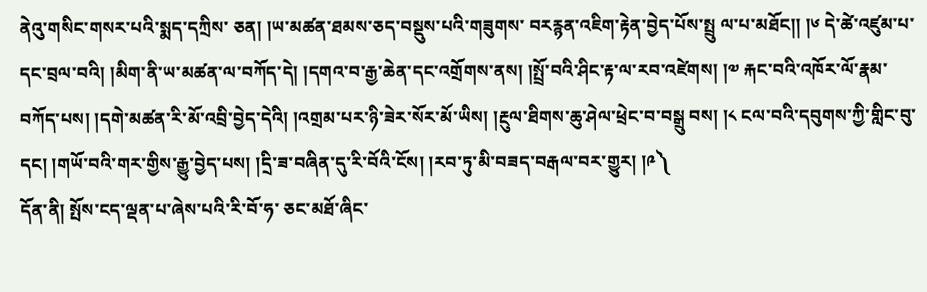ནེའུ་གསིང་གསར་པའི་སྨད་དཀྲིས་ ཅན། །ཡ་མཚན་ཐམས་ཅད་བསྡུས་པའི་གཟུགས་ བརརྙན་འཇིག་རྟེན་བྱེད་པོས་སྤྲུ ལ་པ་མཐོང།། །༦ དེ་ཚེ་འཛུམ་པ་དང་བྲལ་བའི། །མིག་ནི་ཡ་མཚན་ལ་བཀོད་དེ། །དགའ་བ་རྒྱ་ཆེན་དང་འགྲོགས་ནས། །སྤྲོ་བའི་ཤིང་རྟ་ལ་རབ་འཛེགས། །༧ རྐང་བའི་འཁོར་ལོ་རྣམ་བཀོད་པས། །དགེ་མཚན་རི་མོ་འབྲི་བྱེད་དེའི། །འགྲམ་པར་ཉི་ཟེར་སོར་མོ་ཡིས། །རྔུལ་ཐིགས་ཆུ་ཤེལ་ཕྲེང་བ་བསྒྲུ བས། །༨ ངལ་བའི་དབུགས་ཀྱི་གླིང་བུ་དང། །གཡོ་བའི་གར་གྱིས་རྒྱུ་བྱེད་པས། །དྲི་ཟ་བཞིན་དུ་རི་བོའི་ངོས། །རབ་ཏུ་མི་བཟད་བརྒལ་བར་གྱུར། །༩༽
དོན་ནི། སྤོས་ངད་ལྡན་པ་ཞེས་པའི་རི་བོ་ཧ་ ཅང་མཐོ་ཞིང་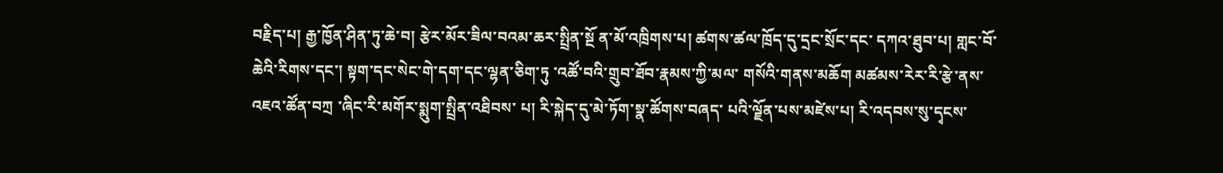བརྗིད་པ། རྒྱ་ཁྱོན་ཤིན་ཏུ་ཆེ་བ། རྩེར་མོར་ཟིལ་བའམ་ཆར་སྤྲིན་སྔོ ན་མོ་འཁྲིགས་པ། ཚགས་ཚལ་ཁྲོད་དུ་དྲང་སྲོང་དང་ དཀའ་ཐུབ་པ། གླང་བོ་ཆེའི་རིགས་དང་། སྟག་དང་སེང་གེ་དག་དང་ལྷན་ཅིག་ཏུ ་འཚོ་བའི་གྲུབ་ཐོབ་རྣམས་ཀྱི་མལ་ གསོའི་གནས་མཆོག མཚམས་རེར་རི་རྩེ་ནས་འཇའ་ཚོན་བཀྲ ་ཞིང་རི་མགོར་སྨུག་སྤྲིན་འཐིབས་ པ། རི་སྐེད་དུ་མེ་ཏོག་སྣ་ཚོགས་བཞད་ པའི་ལྗོན་པས་མཛེས་པ། རི་འདབས་སུ་དྭངས་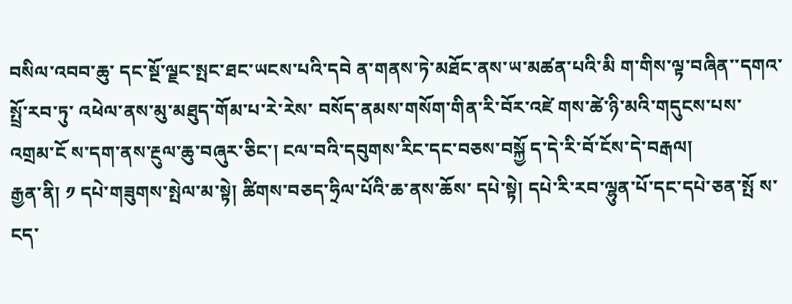བསིལ་འབབ་ཆུ་ དང་སྔོ་ལྗང་སྤང་ཐང་ཡངས་པའི་དབེ ན་གནས་ཏེ་མཐོང་ནས་ཡ་མཚན་པའི་མི ག་གིས་ལྟ་བཞིན་་དགའ་སྤྲོ་རབ་ཏུ་ འཕེལ་ནས་མུ་མཐུད་གོམ་པ་རེ་རེས་ བསོད་ནམས་གསོག་གིན་རི་བོར་འཛེ གས་ཚེ་ཉི་མའི་གདུངས་པས་འགྲམ་ངོ ས་དག་ནས་རྔུལ་ཆུ་བཞུར་ཅིང་། ངལ་བའི་དབུགས་རིང་དང་བཅས་བསྐྱོ ད་དེ་རི་བོ་ངོས་དེ་བརྒལ།
རྒྱན་ནི། ༡ དཔེ་གཟུགས་སྤེལ་མ་སྟེ། ཚིགས་བཅད་ཧྲིལ་པོའི་ཆ་ནས་ཆོས་ དཔེ་སྟེ། དཔེ་རི་རབ་ལྷུན་པོ་དང་དཔེ་ཅན་སྤོ ས་ངད་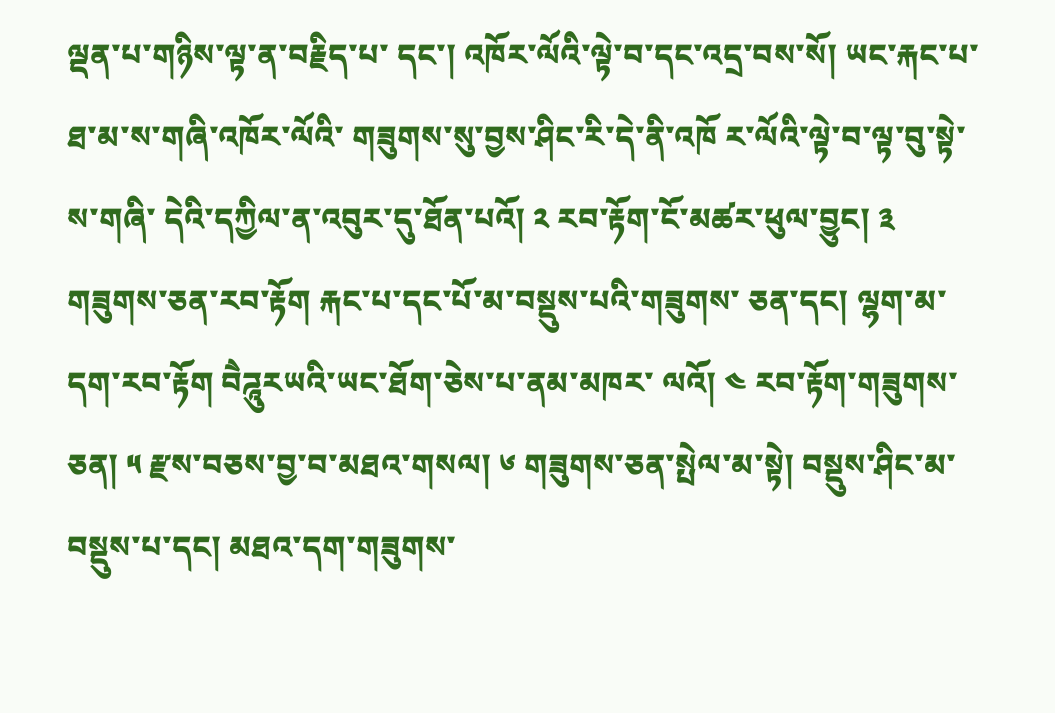ལྡན་པ་གཉིས་ལྟ་ན་བརྗིད་པ་ དང་། འཁོར་ལོའི་ལྟེ་བ་དང་འདྲ་བས་སོ། ཡང་རྐང་པ་ཐ་མ་ས་གཞི་འཁོར་ལོའི་ གཟུགས་སུ་བྱས་ཤིང་རི་དེ་ནི་འཁོ ར་ལོའི་ལྟེ་བ་ལྟ་བུ་སྟེ་ས་གཞི་ དེའི་དཀྱིལ་ན་འབུར་དུ་ཐོན་པའོ། ༢ རབ་རྟོག་ངོ་མཚར་ཕུལ་བྱུང། ༣ གཟུགས་ཅན་རབ་རྟོག རྐང་པ་དང་པོ་མ་བསྡུས་པའི་གཟུགས་ ཅན་དང། ལྷག་མ་དག་རབ་རྟོག བཻཌཱུརཡའི་ཡང་ཐོག་ཅེས་པ་ནམ་མཁར་ ལའོ། ༤ རབ་རྟོག་གཟུགས་ཅན། ༥ རྫས་བཅས་བྱ་བ་མཐའ་གསལ། ༦ གཟུགས་ཅན་སྤེལ་མ་སྟེ། བསྡུས་ཤིང་མ་བསྡུས་པ་དང། མཐའ་དག་གཟུགས་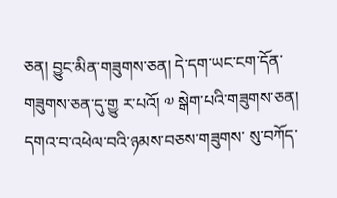ཅན། བྱུང་མིན་གཟུགས་ཅན། དེ་དག་ཡང་ངག་དོན་གཟུགས་ཅན་དུ་གྱུ ར་པའོ། ༧ སྒེག་པའི་གཟུགས་ཅན། དགའ་བ་འཕེལ་བའི་ཉམས་བཅས་གཟུགས་ སུ་བཀོད་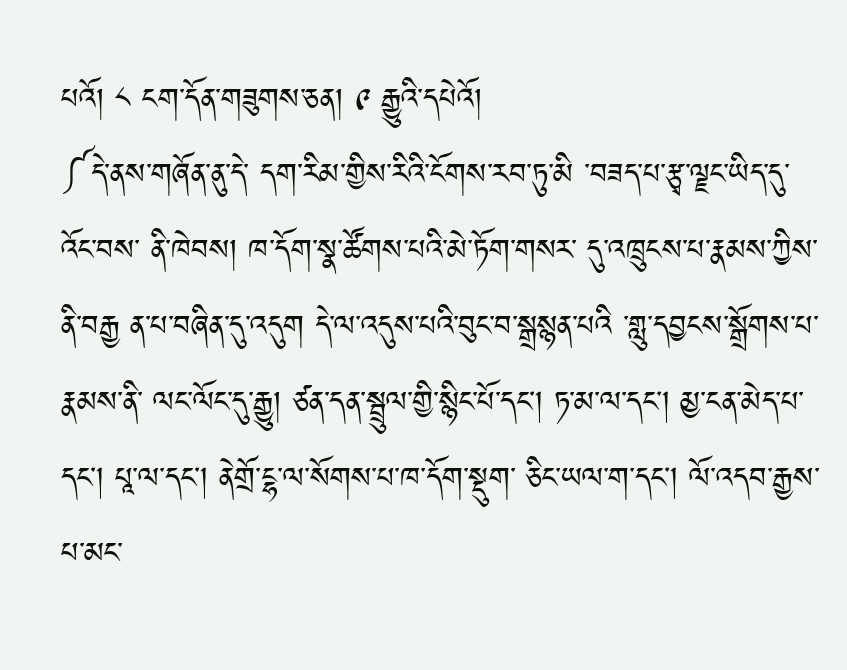པའོ། ༨ ངག་དོན་གཟུགས་ཅན། ༩ རྒྱུའི་དཔེའོ།
༼དེ་ནས་གཞོན་ནུ་དེ་ དག་རིམ་གྱིས་རིའི་ངོགས་རབ་ཏུ་མི ་བཟད་པ་རྩྭ་ལྗང་ཡིད་དུ་འོང་བས་ ནི་ཁེབས། ཁ་དོག་སྣ་ཚོགས་པའི་མེ་ཏོག་གསར་ དུ་འཁྲུངས་པ་རྣམས་ཀྱིས་ནི་བརྒྱ ན་པ་བཞིན་དུ་འདུག དེ་ལ་འདུས་པའི་བུང་བ་སྒྲསྙན་པའི ་གླུ་དབྱངས་སྒྲོགས་པ་རྣམས་ནི་ ལང་ལོང་དུ་རྒྱུ། ཙན་དན་སྦྲུལ་གྱི་སྙིང་པོ་དང། ཏ་མ་ལ་དང། མྱ་ངན་མེད་པ་དང། པཱ་ལ་དང། ནེགྲོ་ངྷ་ལ་སོགས་པ་ཁ་དོག་སྡུག་ ཅིང་ཡལ་ག་དང། ལོ་འདབ་རྒྱས་པ་མང་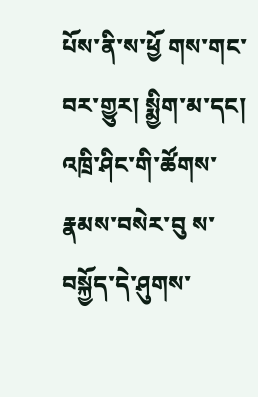པོས་ནི་ས་ཕྱོ གས་གང་བར་གྱུར། སྨྱིག་མ་དང། འཁྲི་ཤིང་གི་ཚོགས་རྣམས་བསེར་བུ ས་བསྐྱོད་དེ་ཤུགས་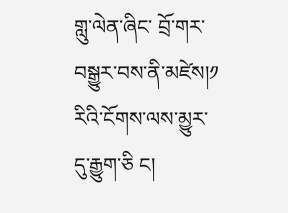གླུ་ལེན་ཞིང་ བྲོ་གར་བསྒྱུར་བས་ནི་མཛེས།༡ རིའི་ངོགས་ལས་མྱུར་དུ་རྒྱུག་ཅི ང།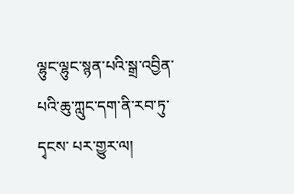ལྷུང་ལྷུང་སྙན་པའི་སྒྲ་འབྱིན་ པའི་ཆུ་ཀླུང་དག་ནི་རབ་ཏུ་དྭངས་ པར་གྱུར་ལ།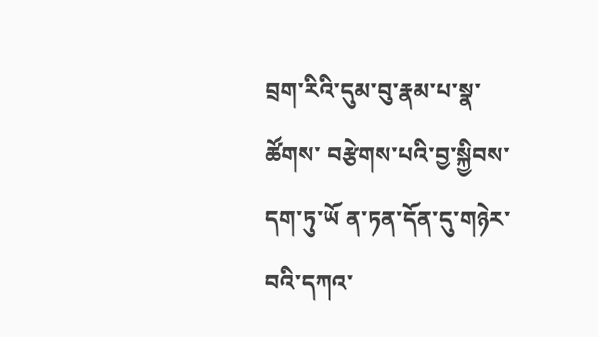བྲག་རིའི་དུམ་བུ་རྣམ་པ་སྣ་ཚོགས་ བརྩེགས་པའི་བྱ་སྐྱིབས་དག་ཏུ་ཡོ ན་ཏན་དོན་དུ་གཉེར་བའི་དཀའ་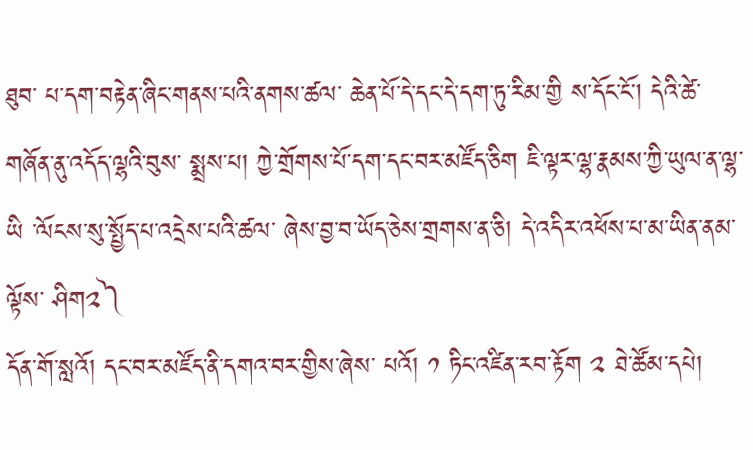ཐུབ་ པ་དག་བརྟེན་ཞིང་གནས་པའི་ནགས་ཚལ་ ཆེན་པོ་དེ་དང་དེ་དག་ཏུ་རིམ་གྱི ས་དོང་ངོ། དེའི་ཚེ་གཞོན་ནུ་འདོད་ལྷའི་བུས་ སྨྲས་པ། ཀྱེ་གྲོགས་པོ་དག་དང་བར་མཛོད་ཅིག ཇི་ལྟར་ལྷ་རྣམས་ཀྱི་ཡུལ་ན་ལྷ་ཡི ་ལོངས་སུ་སྤྱོད་པ་འདྲེས་པའི་ཚལ་ ཞེས་བྱ་བ་ཡོད་ཅེས་གྲགས་ན་ཅི། དེ་འདིར་འཕོས་པ་མ་ཡིན་ནམ་ལྟོས་ ཤིག༢༽
དོན་གོ་སླའོ། དང་བར་མཛོད་ནི་དགའ་བར་གྱིས་ཞེས་ པའོ། ༡ ཏིང་འཛིན་རབ་རྟོག ༢ ཐེ་ཚོམ་དཔེ།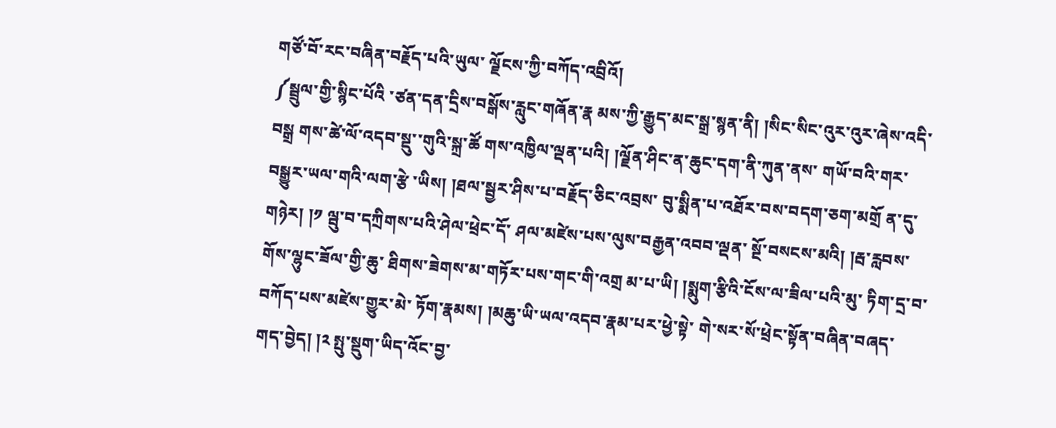གཙོ་བོ་རང་བཞིན་བརྗོད་པའི་ཡུལ་ ལྗོངས་ཀྱི་བཀོད་འབྲིའོ།
༼སྦྲུལ་གྱི་སྙིང་པོའི ་ཙན་དན་དྲིས་བསྒོས་རླུང་གཞོན་རྣ མས་ཀྱི་རྒྱུད་མང་སྒྲ་སྙན་ནི། །སིང་སིང་འུར་འུར་ཞེས་འདི་བསྒྲ གས་ཚེ་ལོ་འདབ་སྡུ་་གུའི་སྐྲ་ཚོ གས་འཁྱིལ་ལྡན་པའི། །ལྗོན་ཤིང་ན་ཆུང་དག་ནི་ཀུན་ནས་ གཡོ་བའི་གར་བསྒྱུར་ཡལ་གའི་ལག་རྩེ ་ཡིས། །ཐལ་སྦྱར་ཤིས་པ་བརྗོད་ཅིང་འབྲས་ བུ་སྨིན་པ་འཐོར་བས་བདག་ཅག་མགྲོ ན་དུ་གཉེར། །༡ ལྦུ་བ་དཀྲིགས་པའི་ཤེལ་ཕྲེང་དོ་ ཤལ་མཛེས་པས་ལུས་བརྒྱན་འབབ་ལྡན་ སྔོ་བསངས་མའི། །རྦ་རླབས་གོས་ལྷུང་ཟོལ་གྱི་ཆུ་ ཐིགས་ཟེགས་མ་གཏོར་པས་གང་གི་འགྲ མ་པ་ཡི། །སྨུག་རྩིའི་ངོས་ལ་ཟིལ་པའི་མུ་ ཏིག་དྲ་བ་བཀོད་པས་མཛེས་གྱུར་མེ་ ཏོག་རྣམས། །མཆུ་ཡི་ཡལ་འདབ་རྣམ་པར་ཕྱེ་སྟེ་ གེ་སར་སོ་ཕྲེང་སྟོན་བཞིན་བཞད་ གད་བྱེད། །༢ སྤུ་སྡུག་ཡིད་འོང་བྱ་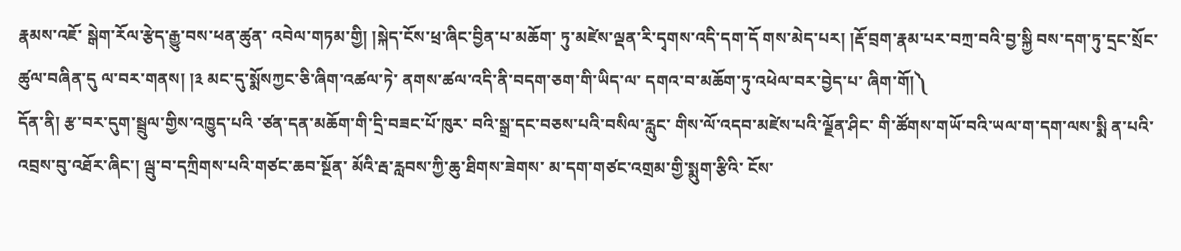རྣམས་འཇོ་ སྒེག་རོལ་རྩེད་རྒྱུ་བས་ཕན་ཚུན་ འབེལ་གཏམ་གྱི། །སྐེད་ངོས་ཕྲ་ཞིང་བྱིན་པ་མཆོག་ ཏུ་མཛེས་ལྡན་རི་དྭགས་འདི་དག་དོ གས་མེད་པར། །རྡོ་བྲག་རྣམ་པར་བཀྲ་བའི་བྱ་སྐྱི བས་དག་ཏུ་དྲང་སྲོང་ཚུལ་བཞིན་དུ ལ་བར་གནས། །༣ མང་དུ་སྨོསཀྱང་ཅི་ཞིག་འཚལ་ཏེ་ ནགས་ཚལ་འདི་ནི་བདག་ཅག་གི་ཡིད་ལ་ དགའ་བ་མཆོག་ཏུ་འཕེལ་བར་བྱེད་པ་ ཞིག་གོ།༽
དོན་ནི། རྩ་བར་དུག་སྦྲུལ་གྱིས་འཁྱུད་པའི ་ཙན་དན་མཆོག་གི་དྲི་བཟང་པོ་ཁུར་ བའི་སྒྲ་དང་བཅས་པའི་བསིལ་རླུང་ གིས་ལོ་འདབ་མཛེས་པའི་ལྗོན་ཤིང་ གི་ཚོགས་གཡོ་བའི་ཡལ་ག་དག་ལས་སྨི ན་པའི་འབྲས་བུ་འཐོར་ཞིང་། ལྦུ་བ་དཀྲིགས་པའི་གཙང་ཆབ་སྔོན་ མོའི་རྦ་རླབས་ཀྱི་ཆུ་ཐིགས་ཟེགས་ མ་དག་གཙང་འགྲམ་གྱི་སྨུག་རྩིའི་ ངོས་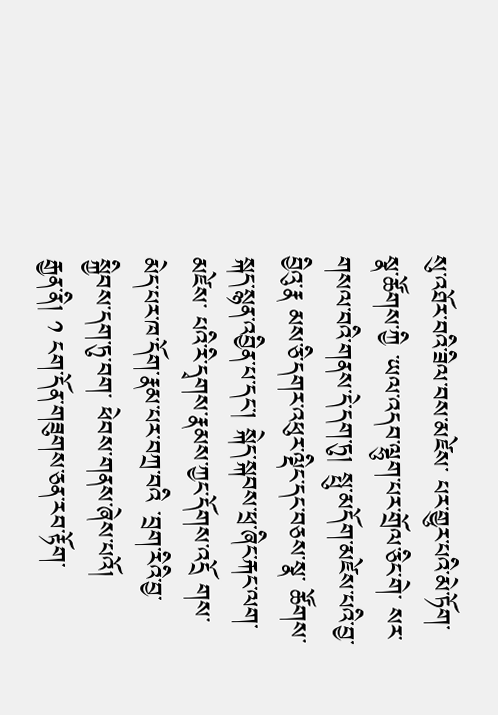སུ་འཐོར་བའི་ཟིལ་བས་མཛེས་ པར་གྱུར་པའི་མེ་ཏོག་སྣ་ཚོགས་ཀྱི ་ཡལ་འདབ་ལྷུག་པར་གྲོལ་ཅིང་གེ་ སར་གསལ་བའི་གནས་དེ་དག་ཏུ། སྤུ་མདོག་མཛེས་པའི་བྱ་བྱིའུ་རྣ མས་ཅི་དགར་འཕུར་ལྡིང་དང་བཅས་སྣ་ ཚོགས་སྐད་སྙན་འབྱིན་པ་དང་། སྐེད་སྐབས་ཕྲ་ཞིང་རྐང་ལག་མཛེས་ པའི་རི་དྭགས་རྣམས་ཀྱང་དོགས་འདྲོ གས་མེད་པར་ཁ་དོག་རྣམ་པར་བཀྲ་བའི ་བྲག་རིའི་བྱ་སྐྱིབས་དག་ཏུ་བག་ ཕེབས་གནས་ཞེས་པའོ།
རྒྱན་ནི། ༡ ངག་དོན་གཟུགས་ཅན་རབ་རྟོག་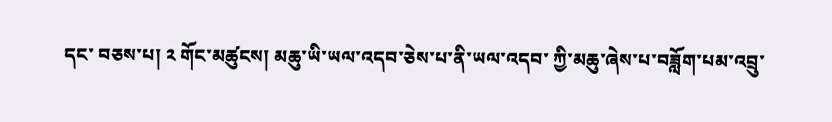དང་ བཅས་པ། ༢ གོང་མཚུངས། མཆུ་ཡི་ཡལ་འདབ་ཅེས་པ་ནི་ཡལ་འདབ་ ཀྱི་མཆུ་ཞེས་པ་བཟློག་པམ་འབྲུ་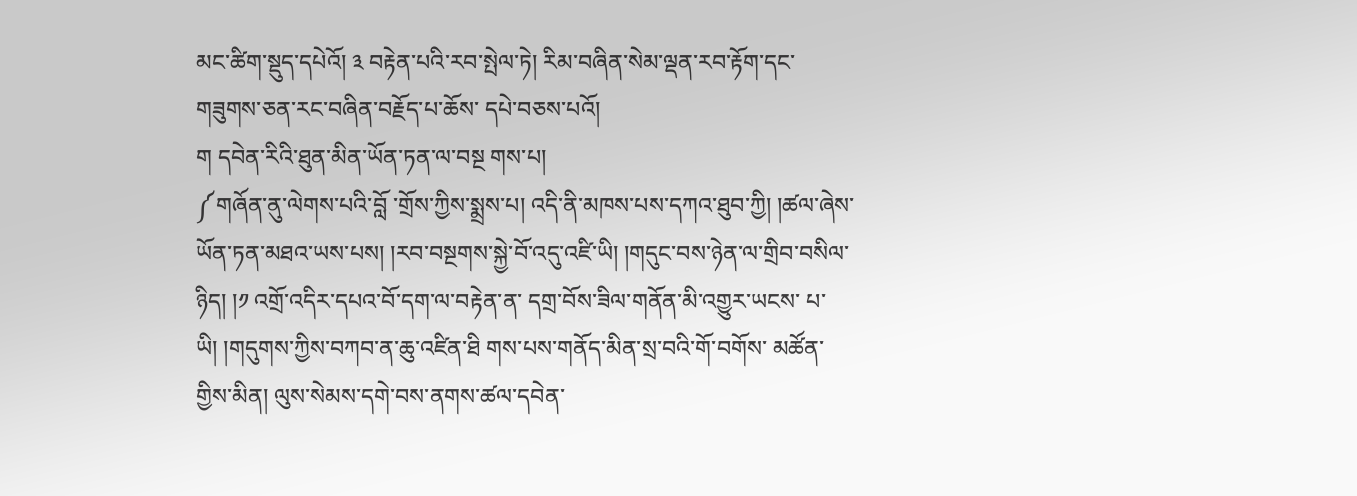མང་ཚིག་སྡུད་དཔེའོ། ༣ བརྟེན་པའི་རབ་སྤེལ་ཏེ། རིམ་བཞིན་སེམ་ལྡན་རབ་རྟོག་དང་ གཟུགས་ཅན་རང་བཞིན་བརྗོད་པ་ཆོས་ དཔེ་བཅས་པའོ།
ག དབེན་རིའི་ཐུན་མིན་ཡོན་ཏན་ལ་བསྔ གས་པ།
༼གཞོན་ནུ་ལེགས་པའི་བློ ་གྲོས་ཀྱིས་སྨྲས་པ། འདི་ནི་མཁས་པས་དཀའ་ཐུབ་ཀྱི། །ཚལ་ཞེས་ཡོན་ཏན་མཐའ་ཡས་པས། །རབ་བསྔགས་སྐྱེ་བོ་འདུ་འཛི་ཡི། །གདུང་བས་ཉེན་ལ་གྲིབ་བསིལ་ཉིད། །༡ འགྲོ་འདིར་དཔའ་བོ་དག་ལ་བརྟེན་ན་ དགྲ་བོས་ཟིལ་གནོན་མི་འགྱུར་ཡངས་ པ་ཡི། །གདུགས་ཀྱིས་བཀབ་ན་ཆུ་འཛིན་ཐི གས་པས་གནོད་མིན་སྲ་བའི་གོ་བགོས་ མཚོན་གྱིས་མིན། ལུས་སེམས་དགེ་བས་ནགས་ཚལ་དབེན་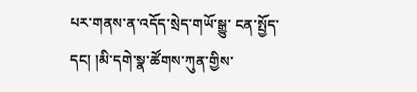པར་གནས་ན་འདོད་སྲེད་གཡོ་སྒྱུ་ ངན་སྤྱོད་དང། །མི་དགེ་སྣ་ཚོགས་ཀུན་གྱིས་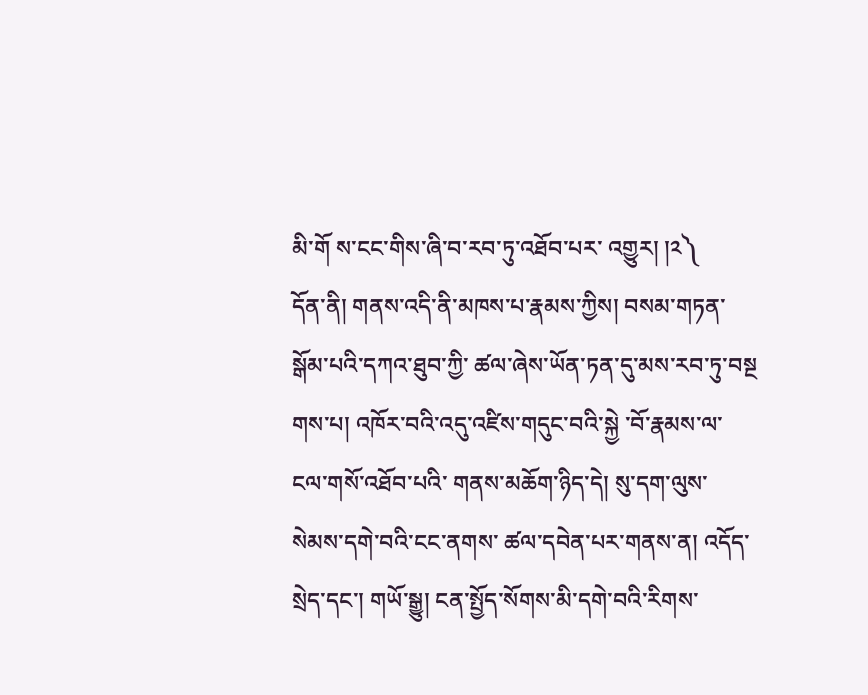མི་གོ ས་ངང་གིས་ཞི་བ་རབ་ཏུ་འཐོབ་པར་ འགྱུར། །༢༽
དོན་ནི། གནས་འདི་ནི་མཁས་པ་རྣམས་ཀྱིས། བསམ་གཏན་སྒོམ་པའི་དཀའ་ཐུབ་ཀྱི་ ཚལ་ཞེས་ཡོན་ཏན་དུ་མས་རབ་ཏུ་བསྔ གས་པ། འཁོར་བའི་འདུ་འཛིས་གདུང་བའི་སྐྱེ ་བོ་རྣམས་ལ་ངལ་གསོ་འཐོབ་པའི་ གནས་མཆོག་ཉིད་དེ། སུ་དག་ལུས་སེམས་དགེ་བའི་ངང་ནགས་ ཚལ་དབེན་པར་གནས་ན། འདོད་སྲེད་དང་། གཡོ་སྒྱུ། ངན་སྤྱོད་སོགས་མི་དགེ་བའི་རིགས་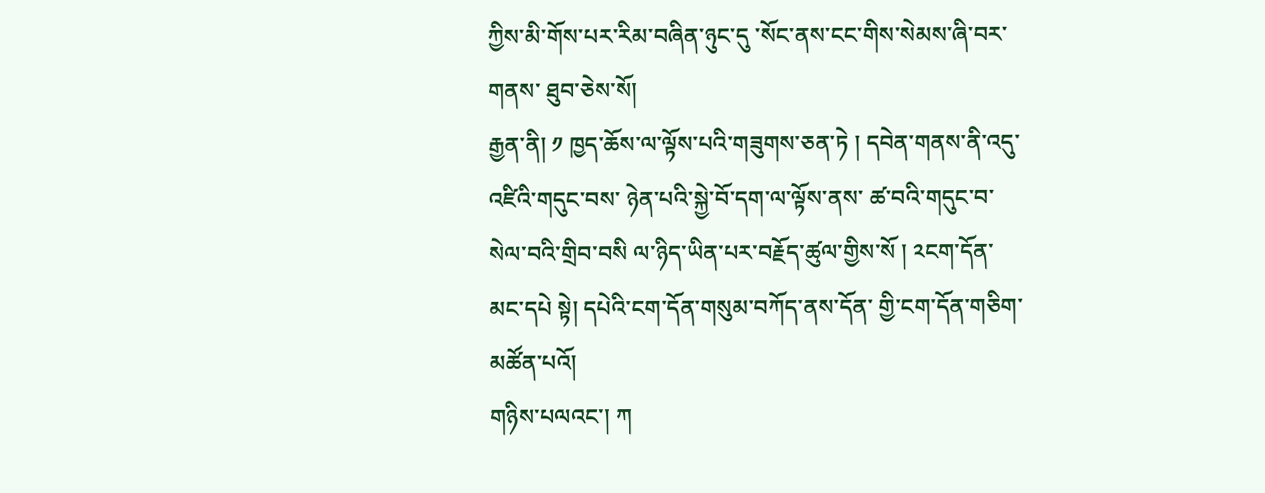ཀྱིས་མི་གོས་པར་རིམ་བཞིན་ཉུང་དུ ་སོང་ནས་ངང་གིས་སེམས་ཞི་བར་གནས་ ཐུབ་ཅེས་སོ།
རྒྱན་ནི། ༡ ཁྱད་ཆོས་ལ་ལྟོས་པའི་གཟུགས་ཅན་ཏེ ། དབེན་གནས་ནི་འདུ་འཛིའི་གདུང་བས་ ཉེན་པའི་སྐྱེ་བོ་དག་ལ་ལྟོས་ནས་ ཚ་བའི་གདུང་བ་སེལ་བའི་གྲིབ་བསི ལ་ཉིད་ཡིན་པར་བརྗོད་ཚུལ་གྱིས་སོ ། ༢ངག་དོན་མང་དཔེ སྟེ། དཔེའི་ངག་དོན་གསུམ་བཀོད་ནས་དོན་ གྱི་ངག་དོན་གཅིག་མཚོན་པའོ།
གཉིས་པལའང་། ཀ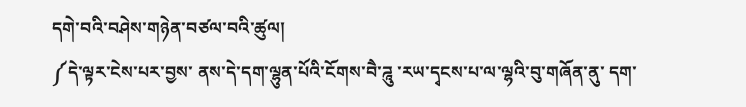དགེ་བའི་བཤེས་གཉེན་བཙལ་བའི་ཚུལ།
༼དེ་ལྟར་ངེས་པར་བྱས་ ནས་དེ་དག་ལྷུན་པོའི་ངོགས་བཻ་ཌཱུ ་རཡ་དྭངས་པ་ལ་ལྷའི་བུ་གཞོན་ནུ་ དག་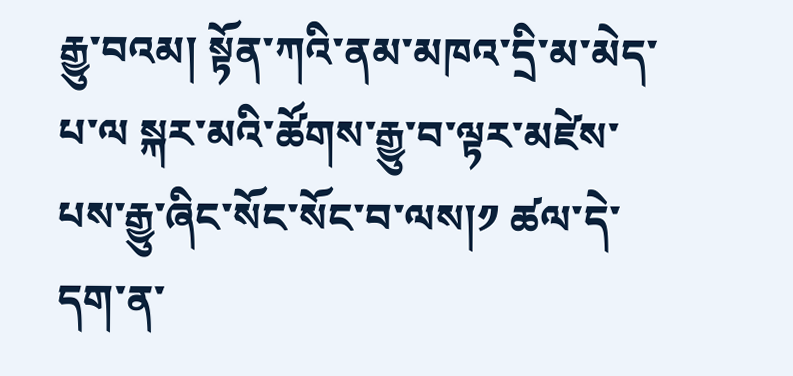རྒྱུ་བའམ། སྟོན་ཀའི་ནམ་མཁའ་དྲི་མ་མེད་པ་ལ སྐར་མའི་ཚོགས་རྒྱུ་བ་ལྟར་མཛེས་ པས་རྒྱུ་ཞིང་སོང་སོང་བ་ལས།༡ ཚལ་དེ་དག་ན་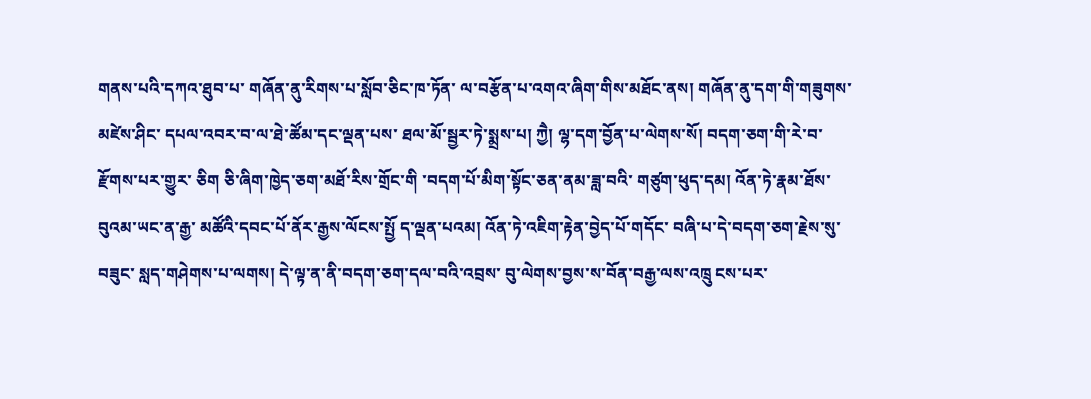གནས་པའི་དཀའ་ཐུབ་པ་ གཞོན་ནུ་རིགས་པ་སློབ་ཅིང་ཁ་ཏོན་ ལ་བརྩོན་པ་འགའ་ཞིག་གིས་མཐོང་ནས། གཞོན་ནུ་དག་གི་གཟུགས་མཛེས་ཤིང་ དཔལ་འབར་བ་ལ་ཐེ་ཚོམ་དང་ལྡན་པས་ ཐལ་མོ་སྦྱར་ཏེ་སྨྲས་པ། ཀྱཻ། ལྷ་དག་བྱོན་པ་ལེགས་སོ། བདག་ཅག་གི་རེ་བ་རྫོགས་པར་གྱུར་ ཅིག ཅི་ཞིག་ཁྱེད་ཅག་མཐོ་རིས་གྲོང་གི ་བདག་པོ་མིག་སྟོང་ཅན་ནམ་ཟླ་བའི་ གཙུག་ཕུད་དམ། འོན་ཏེ་རྣམ་ཐོས་བུའམ་ཡང་ན་རྒྱ་ མཚོའི་དབང་པོ་ནོར་རྒྱས་ལོངས་སྤྱོ ད་ལྡན་པའམ། འོན་ཏེ་འཇིག་རྟེན་བྱེད་པོ་གདོང་ བཞི་པ་དེ་བདག་ཅག་རྗེས་སུ་བཟུང་ སླད་གཤེགས་པ་ལགས། དེ་ལྟ་ན་ནི་བདག་ཅག་དལ་བའི་འབྲས་ བུ་ལེགས་བྱས་ས་བོན་བརྒྱ་ལས་འཁྲུ ངས་པར་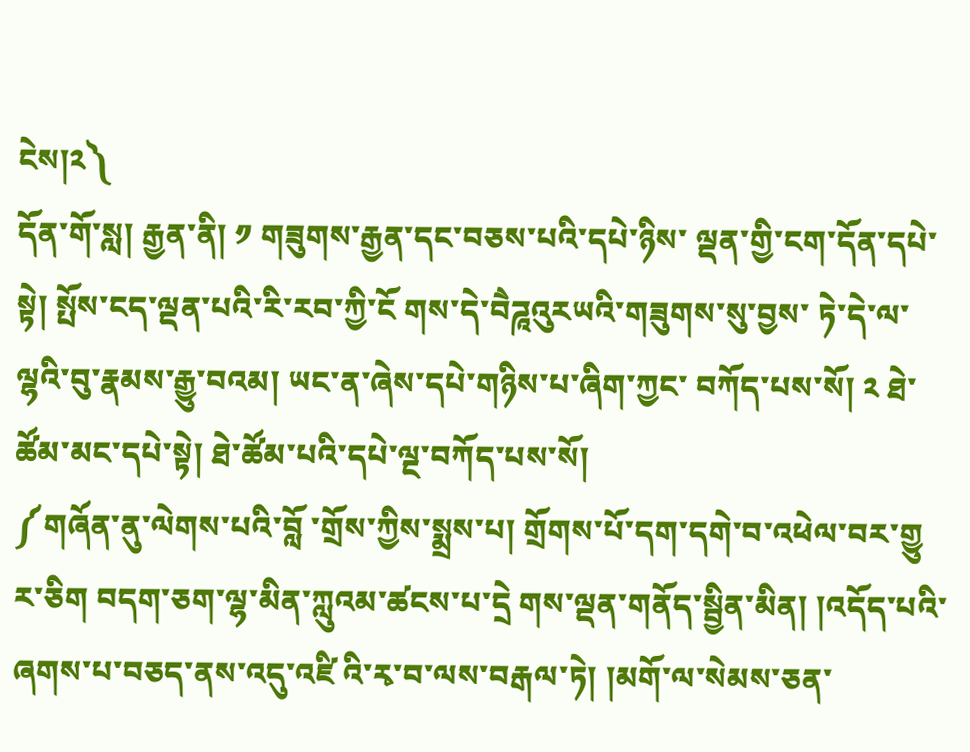ངེས།༢༽
དོན་གོ་སླ། རྒྱན་ནི། ༡ གཟུགས་རྒྱན་དང་བཅས་པའི་དཔེ་ཉིས་ ལྡན་གྱི་ངག་དོན་དཔེ་སྟེ། སྤོས་ངད་ལྡན་པའི་རི་རབ་ཀྱི་ངོ གས་དེ་བཻཌཱའུརཡའི་གཟུགས་སུ་བྱས་ ཏེ་དེ་ལ་ལྷའི་བུ་རྣམས་རྒྱུ་བའམ། ཡང་ན་ཞེས་དཔེ་གཉིས་པ་ཞིག་ཀྱང་ བཀོད་པས་སོ། ༢ ཐེ་ཚོམ་མང་དཔེ་སྟེ། ཐེ་ཚོམ་པའི་དཔེ་ལྔ་བཀོད་པས་སོ།
༼གཞོན་ནུ་ལེགས་པའི་བློ ་གྲོས་ཀྱིས་སྨྲས་པ། གྲོགས་པོ་དག་དགེ་བ་འཕེལ་བར་གྱུ ར་ཅིག བདག་ཅག་ལྷ་མིན་ཀླུའམ་ཚངས་པ་དྲེ གས་ལྡན་གནོད་སྦྱིན་མིན། །འདོད་པའི་ཞགས་པ་བཅད་ནས་འདུ་འཛི འི་རྭ་བ་ལས་བརྒལ་ཏེ། །མགོ་ལ་སེམས་ཅན་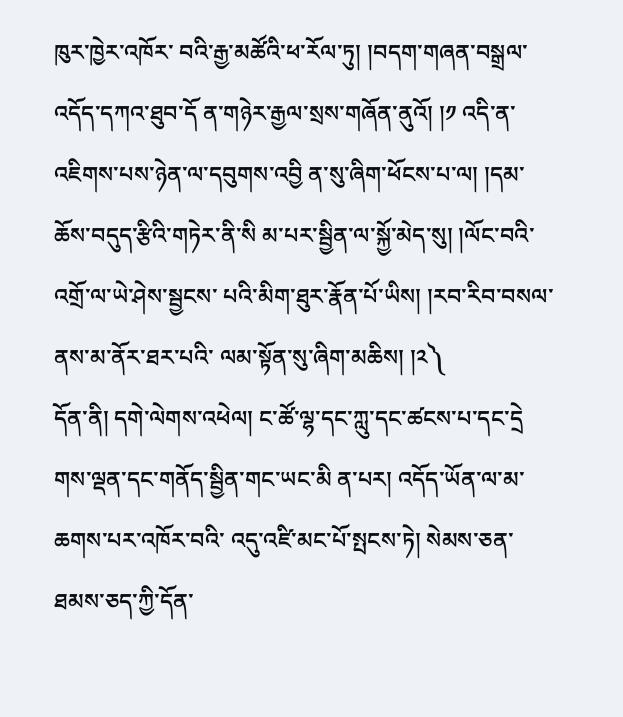ཁུར་ཁྱེར་འཁོར་ བའི་རྒྱ་མཚོའི་ཕ་རོལ་ཏུ། །བདག་གཞན་བསྒྲལ་འདོད་དཀའ་ཐུབ་དོ ན་གཉེར་རྒྱལ་སྲས་གཞོན་ནུའོ། །༡ འདི་ན་འཇིགས་པས་ཉེན་ལ་དབུགས་འབྱི ན་སུ་ཞིག་ཕོངས་པ་ལ། །དམ་ཆོས་བདུད་རྩིའི་གཏེར་ནི་སི མ་པར་སྦྱིན་ལ་སྐྱོ་མེད་སུ། །ལོང་བའི་འགྲོ་ལ་ཡེ་ཤེས་སྦྱངས་ པའི་མིག་ཐུར་རྣོན་པོ་ཡིས། །རབ་རིབ་བསལ་ནས་མ་ནོར་ཐར་པའི་ ལམ་སྟོན་སུ་ཞིག་མཆིས། །༢༽
དོན་ནི། དགེ་ལེགས་འཕེལ། ང་ཚོ་ལྷ་དང་ཀླུ་དང་ཚངས་པ་དང་དྲེ གས་ལྡན་དང་གནོད་སྦྱིན་གང་ཡང་མི ན་པར། འདོད་ཡོན་ལ་མ་ཆགས་པར་འཁོར་བའི་ འདུ་འཛི་མང་པོ་སྤངས་ཏེ། སེམས་ཅན་ཐམས་ཅད་ཀྱི་དོན་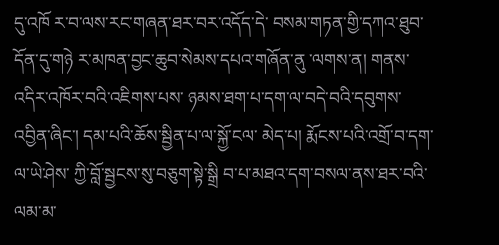དུ་འཁོ ར་བ་ལས་རང་གཞན་ཐར་བར་འདོད་དེ་ བསམ་གཏན་གྱི་དཀའ་ཐུབ་དོན་དུ་གཉེ ར་མཁན་བྱང་ཆུབ་སེམས་དཔའ་གཞོན་ནུ ་ལགས་ན། གནས་འདིར་འཁོར་བའི་འཇིགས་པས་ ཉམས་ཐག་པ་དག་ལ་བདེ་བའི་དབུགས་ འབྱིན་ཞིང་། དམ་པའི་ཆོས་སྦྱིན་པ་ལ་སྐྱོ་ངལ་ མེད་པ། རྨོངས་པའི་འགྲོ་བ་དག་ལ་ཡེ་ཤེས་ ཀྱི་བློ་སྦྱངས་སུ་བཅུག་སྟེ་སྒྲི བ་པ་མཐའ་དག་བསལ་ནས་ཐར་བའི་ལམ་མ་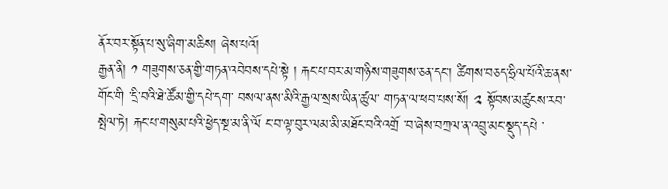ནོར་བར་སྟོན་པ་སུ་ཞིག་མཆིས། ཞེས་པའོ།
རྒྱན་ནི། ༡ གཟུགས་ཅན་གྱི་གཏན་འབེབས་དཔེ་སྟེ ། རྐང་པ་བར་མ་གཉིས་གཟུགས་ཅན་དང་། ཚིགས་བཅད་ཧྲིལ་པོའི་ཆ་ནས་གོང་གི ་དྲི་བའི་ཐེ་ཚོམ་གྱི་དཔེ་དག་ བསལ་ནས་མིའི་རྒྱལ་སྲས་ཡིན་ཚུལ་ གཏན་ལ་ཕབ་པས་སོ། ༢ སྟོབས་མཚུངས་རབ་སྤེལ་ཏེ། རྐང་པ་གསུམ་པའི་ཕྱེད་སྔ་མ་ནི་ལོ ང་བ་ལྟ་བུར་ལམ་མི་མཐོང་བའི་འགྲོ ་བ་ཞེས་བཀྲལ་ན་འབྲུ་མང་སྡུད་དཔེ ་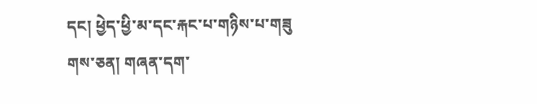དང། ཕྱེད་ཕྱི་མ་དང་རྐང་པ་གཉིས་པ་གཟུ གས་ཅན། གཞན་དག་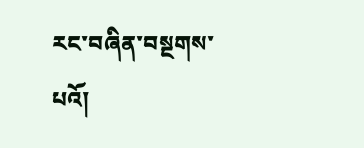རང་བཞིན་བསྔགས་པའོ།